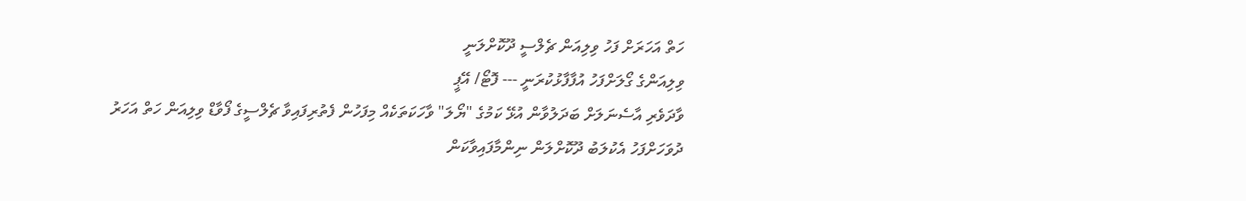ހަތް އަހަރަށް ފަހު ވިލިއަން ޗެލްސީ ދޫކޮށްލަނީ
ވިލިއަންގެ ގޯލަށްފަހު އުފާފާޅުކުރަނީ --- ފޮޓޯ/ އޭޕީ
ވާދަވެރި އާސެނަލަށް ބަދަލުވާން އުޅޭ ކަމުގެ "ޔޯލަ" ވާހަކަތަކެއް މިފަހުން ފެތުރިފައިވާ ޗެލްސީގެ ފޯވާޑް ވިލިއަން ހަތް އަހަރު ދުވަހަށްފަހު އެކުލަބު ދޫކޮށްލަން ނިންމާފައިވާކަން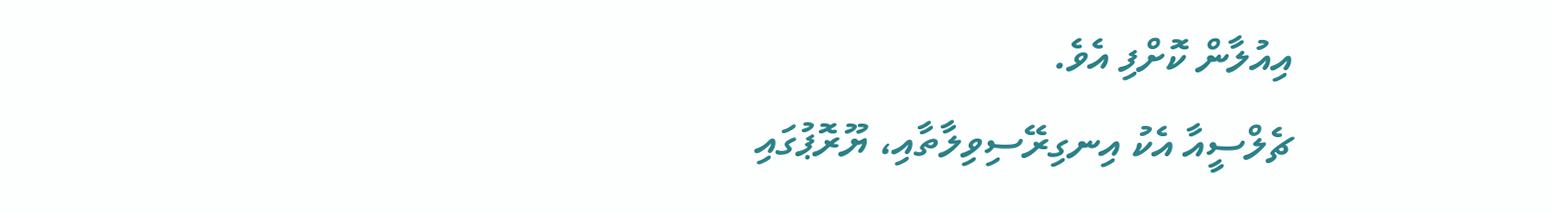އިއުލާން ކޮށްފި އެވެ.
ޗެލްސީއާ އެކު އިނގިރޭސިވިލާތާއި، ޔޫރޮޕުގައި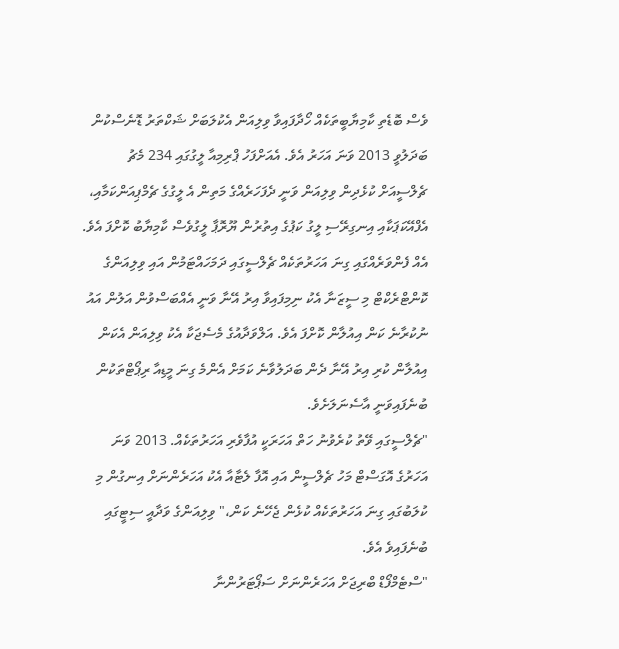ވެސް ބޮޑެތި ކާމިޔާބީތަކެއް ހޯދާފައިވާ ވިލިއަން އެކުލަބަށް ޝަކްތަރު ޑޮނެސްކުން ބަދަލުވީ 2013 ވަނަ އަހަރު އެވެ. އެއަށްފަހު ޕްރިމިއާ ލީގުގައި 234 މެޗު ޗެލްސީއަށް ކުޅެދިން ވިލިއަން ވަނީ ދެފަހަރެއްގެ މަތިން އެ ލީގުގެ ޗެމްޕިއަންކަމާއި، އެފްއޭކަޕަކާއި އިނގިރޭސި ލީގު ކަޕުގެ އިތުރުން ޔޫރޮޕާ ލީގުވެސް ކާމިޔާބު ކޮށްފަ އެވެ.
އެއް ފެންވަރެއްގައި ގިނަ އަހަރުތަކެއް ޗެލްސީގައި ދަމަހައްޓަމުން އައި ވިލިއަންގެ ކޮންޓްރެކްޓް މި ސީޒަނާ އެކު ނިމިފައިވާ އިރު އޭނާ ވަނީ އެއްބަސްވުން އަލުން އައު ނުކުރާނެ ކަން އިއުލާން ކޮށްފަ އެވެ. އަލްވަދާއުގެ މެސެޖަކާ އެކު ވިލިއަން އެކަން އިއުލާން ކުރި އިރު އޭނާ ދެން ބަދަލުވާނެ ކަމަށް އެންމެ ގިނަ މީޑިއާ ރިޕޯޓްތަކުން ބުނެފައިވަނީ އާސެނަލަށެވެ.
"ޗެލްސީގައި ވޭތު ކުރެވުނު ހަތް އަހަރަކީ އުފާވެރި އަހަރުތަކެއް. 2013 ވަނަ އަހަރުގެ އޮގަސްޓް މަހު ޗެލްސީން އައި އޮފާ ލެޓާއާ އެކު އަހަރެންނަށް އިނގުން މި ކުލަބުގައި ގިނަ އަހަރުތަކެއް ކުޅެން ޖެހޭނެ ކަން،" ވިލިއަންގެ ވަދާއީ ސިޓީގައި ބުނެފައިވެ އެވެ.
"ސްޓެމްފޯޑް ބްރިޖަށް އަހަރެންނަށް ސަޕޯޓަރުންނާ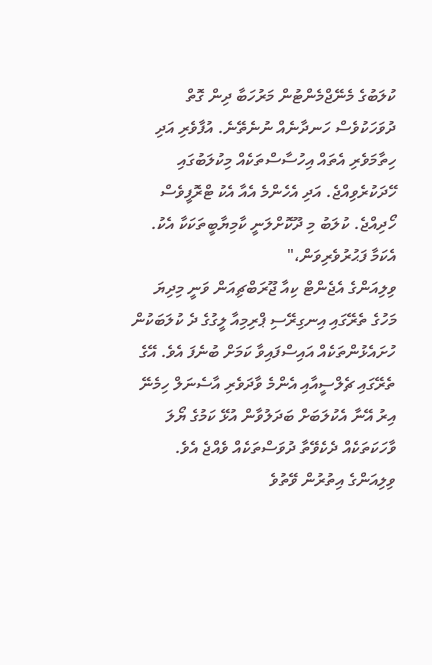ކުލަބުގެ މެނޭޖްމެންޓުން މަރުހަބާ ދިން ގޮތް ދުވަހަކުވެސް ހަނދާނެއް ނުނެތޭނެ. އުފާވެރި އަދި ހިތާމަވެރި އެތައް އިހުސާސްތަކެއް މިކުލަބުގައި ހޭދަކުރެވިއްޖެ. އަދި އެހެންމެ އެއާ އެކު ޓްރޮފީވެސް ހޯދިއްޖެ. ކުލަބު މި ދޫކޮށްލަނީ ކާމިޔާބީތަކަކާ އެކު. އެކަމާ ފަޙުރުވެރިވަން،"
ވިލިއަންގެ އެޖެންޓް ކިއާ ޖޫރަބްޗިއަން ވަނީ މިދިޔަ މަހުގެ ތެރޭގައި އިނގިރޭސި ޕްރިމިއާ ލީގުގެ ދެ ކުލަބަކުން ހުށައެޅުންތަކެއް އައިސްފައިވާ ކަމަށް ބުނެފަ އެވެ. އޭގެ ތެރޭގައި ޗެލްސީއާއި އެންމެ ވާދަވެރި އާސެނަލް ހިމެނޭ އިރު އޭނާ އެކުލަބަށް ބަދަލުވާން އުޅޭ ކަމުގެ ޔޯލަ ވާހަކަތަކެއް ދެކެވޭތާ ދުވަސްތަކެއް ވެއްޖެ އެވެ.
ވިލިއަންގެ އިތުރުން ވޭތުވެ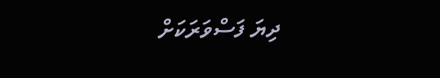ދިޔަ ފަސްވަރަކަށް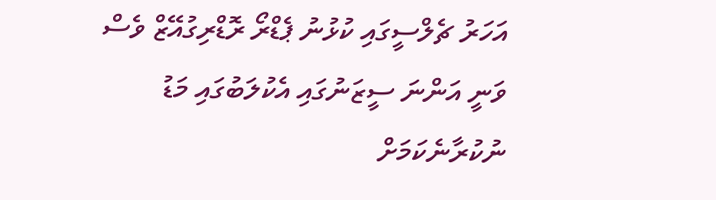އަހަރު ޗެލްސީގައި ކުޅުނު ޕެޑްރޯ ރޮޑްރިގުއޭޒް ވެސް ވަނީ އަންނަ ސީޒަނުގައި އެކުލަބުގައި މަޑު ނުކުރާނެކަމަށް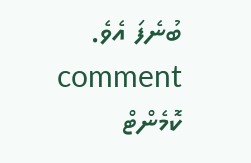ބުނެފަ އެވެ.
comment ކޮމެންޓް